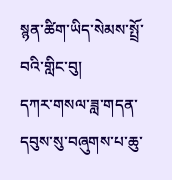སྙན་ཚིག་ཡིད་སེམས་སྤྲོ་བའི་གླིང་བུ།
དཀར་གསལ་ཟླ་གདན་དབུས་སུ་བཞུགས་པ་ཆུ་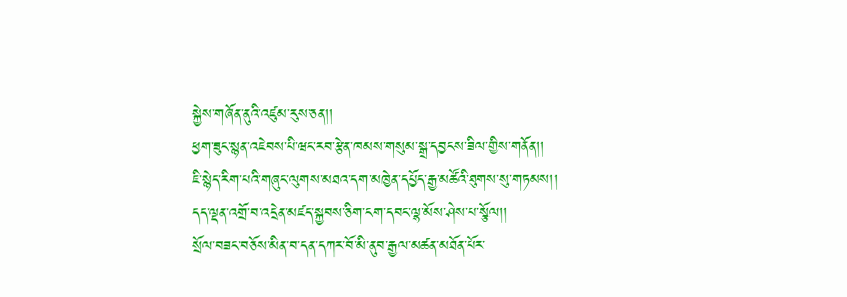སྐྱེས་གཞོན་ནུའི་འཛུམ་རུས་ཅན།།
ཕྱག་ཟུང་སྙན་འཇེབས་པི་ཝང་རབ་རྩེན་ཁམས་གསུམ་སྒྲ་དབྱངས་ཟིལ་གྱིས་གནོན།།
ཇི་སྙེད་རིག་པའི་གཞུང་ལུགས་མཐའ་དག་མཁྱེན་དཔྱོད་རྒྱ་མཚོའི་ཐུགས་སུ་གཏམས།།
དད་ལྡན་འགྲོ་བ་འདྲེན་མཛད་སྐྱབས་ཅིག་ངག་དབང་ལྷ་མོས་ཤེས་པ་སྩོལ།།
སྲོལ་བཟང་བཅོས་མིན་བ་དན་དཀར་བོ་མི་ནུབ་རྒྱལ་མཚན་མཐོན་པོར་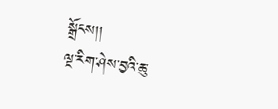སྒྲོངས།།
ལྔ་རིག་ཤེས་བྱའི་ཆུ་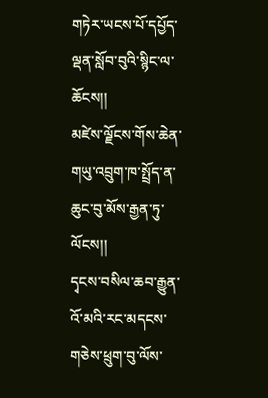གཏེར་ཡངས་པོ་དཔྱོད་ལྡན་སློབ་བུའི་སྙིང་ལ་ཆོངས།།
མཛེས་ལྗོངས་གོས་ཆེན་གཡུ་འབྲུག་ཁ་སྤྲོད་ན་ཆུང་བུ་མོས་རྒྱན་ཏུ་ལོངས།།
དྭངས་བསིལ་ཆབ་རྒྱུན་འོ་མའི་རང་མདངས་གཅེས་ཕྲུག་བུ་ལོས་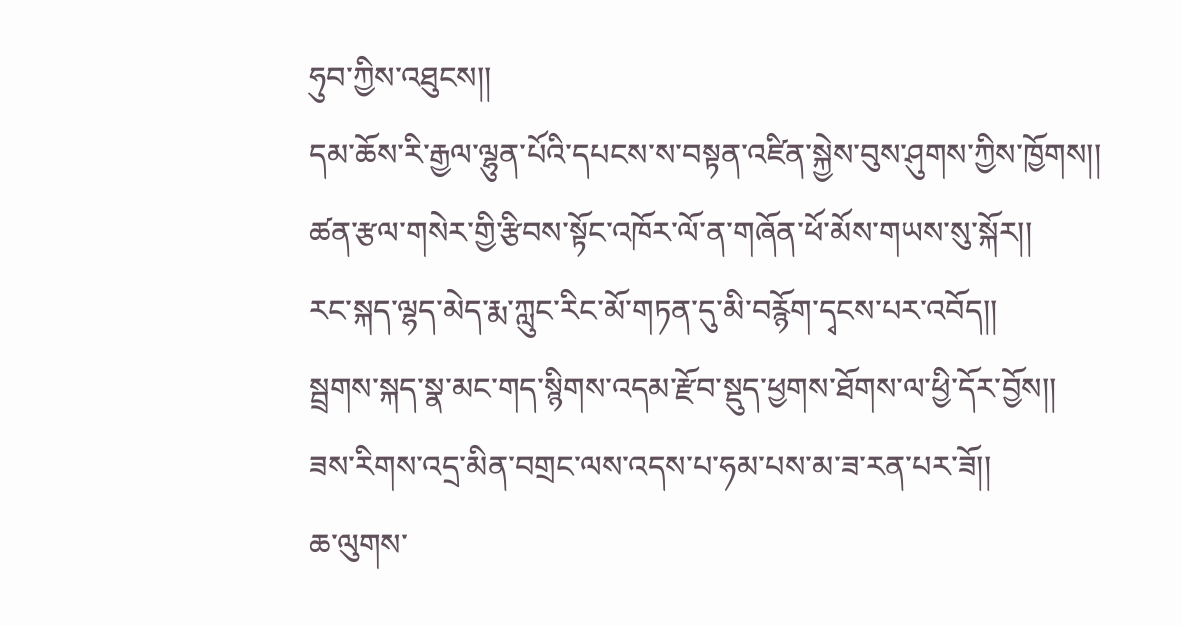ཧུབ་ཀྱིས་འཐུངས།།
དམ་ཆོས་རི་རྒྱལ་ལྷུན་པོའི་དཔངས་ས་བསྟན་འཛིན་སྐྱེས་བུས་ཤུགས་ཀྱིས་ཁྱོགས།།
ཚན་རྩལ་གསེར་གྱི་རྩིབས་སྟོང་འཁོར་ལོ་ན་གཞོན་ཕོ་མོས་གཡས་སུ་སྐོར།།
རང་སྐད་ལྷད་མེད་རྨ་ཀླུང་རིང་མོ་གཏན་དུ་མི་བརྙོག་དྭངས་པར་འབོད།།
སྦྲགས་སྐད་སྣ་མང་གད་སྙིགས་འདམ་རྫོབ་སྡུད་ཕྱགས་ཐོགས་ལ་ཕྱི་དོར་བྱོས།།
ཟས་རིགས་འདྲ་མིན་བགྲང་ལས་འདས་པ་ཧམ་པས་མ་ཟ་རན་པར་ཟོ།།
ཆ་ལུགས་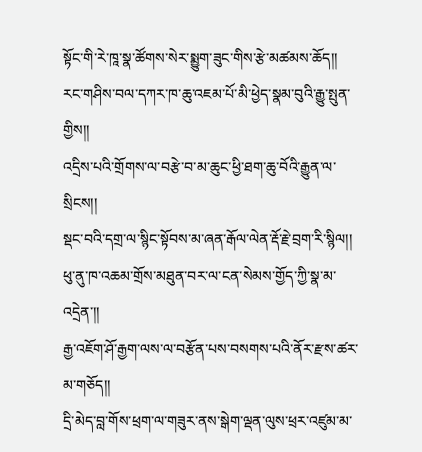སྟོང་གི་རེ་ཁཱ་སྣ་ཚོགས་སེར་སྨྱུག་ཟུང་གིས་རྩེ་མཚམས་ཆོད།།
རང་གཤིས་བལ་དཀར་ཁ་ཆུ་འཇམ་པོ་མི་ཕྱེད་སྣམ་བུའི་རྒྱུ་སྤུན་གྱིས།།
འདྲིས་པའི་གྲོགས་ལ་བརྩེ་བ་མ་ཆུང་ཕྱི་ཐག་ཆུ་བོའི་རྒྱུན་ལ་སྲིངས།།
སྡང་བའི་དགྲ་ལ་སྙིང་སྟོབས་མ་ཞན་རྒོལ་ལེན་རྡོ་རྗེ་བྲག་རི་སྙིལ།།
ཕུ་ནུ་ཁ་འཆམ་གྲོས་མཐུན་བར་ལ་ངན་སེམས་གྱོད་ཀྱི་སྣ་མ་འདྲེན་།།
རྒྱ་འཇོག་ཤོ་རྒྱག་ལས་ལ་བརྩོན་པས་བསགས་པའི་ནོར་རྫས་ཚར་མ་གཅོད།།
དྲི་མེད་བླ་གོས་ཕྲག་ལ་གཟུར་ནས་སྒེག་ལྡན་ལུས་ཕྲར་འཛུམ་མ་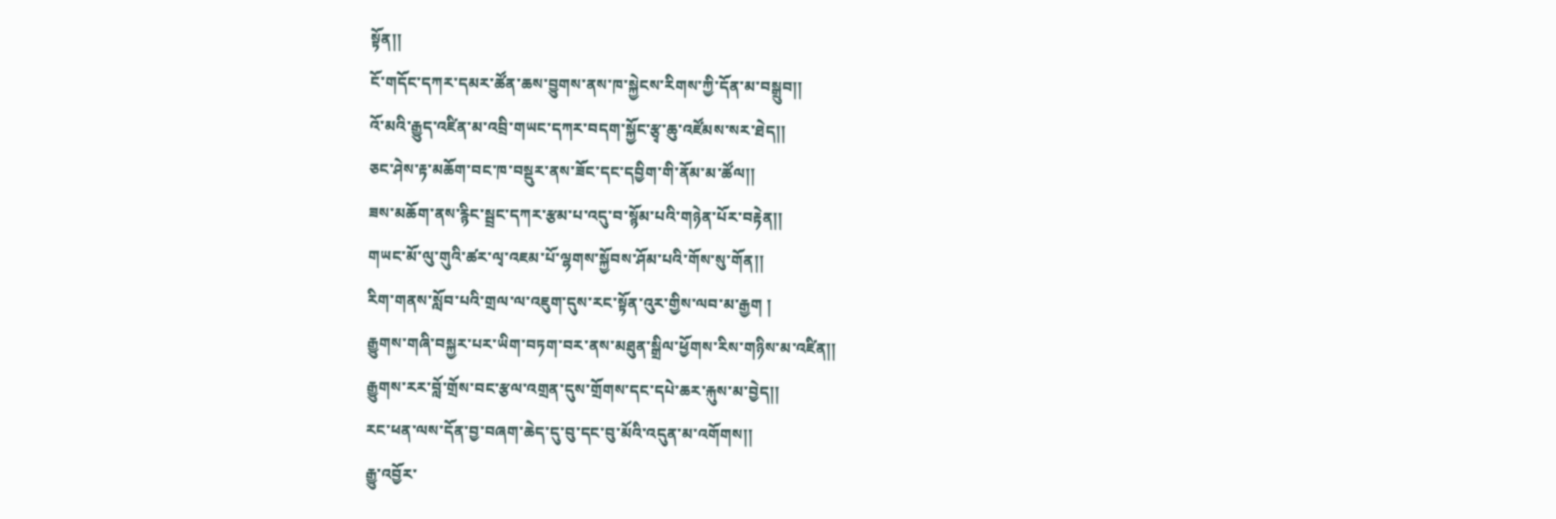སྟོན།།
ངོ་གདོང་དཀར་དམར་ཚོན་ཆས་བྱུགས་ནས་ཁ་སྐྱེངས་རིགས་ཀྱི་དོན་མ་བསྒྲུབ།།
འོ་མའི་རྒྱུད་འཛིན་མ་འབྲི་གཡང་དཀར་བདག་སྐྱོང་རྩྭ་ཆུ་འཛོམས་སར་ཐེད།།
ཅང་ཤེས་རྟ་མཆོག་བང་ཁ་བསྡུར་ནས་ཟོང་དང་དབྱིག་གི་ནོམ་མ་ཚོལ།།
ཟས་མཆོག་ནས་རྙིང་སྦྲང་དཀར་རྩམ་པ་འདུ་བ་སྙོམ་པའི་གཉེན་པོར་བརྟེན།།
གཡང་མོ་ལུ་གུའི་ཚར་ལྭ་འཇམ་པོ་ལྷགས་སྐྱོབས་ཤོམ་པའི་གོས་སུ་གོན།།
རིག་གནས་སློབ་པའི་གྲལ་ལ་འཇུག་དུས་རང་སྟོན་འུར་གྱིས་ལབ་མ་རྒྱག །
རྒྱུགས་གཞི་བསྐྱར་པར་ཡིག་བཏག་བར་ནས་མཐུན་སྒྲིལ་ཕྱོགས་རིས་གཉིས་མ་འཛིན།།
རྒྱུགས་རར་བློ་གྲོས་བང་རྩལ་འགྲན་དུས་གྲོགས་དང་དཔེ་ཆར་རྐུས་མ་བྱེད།།
རང་ཕན་ལས་དོན་བྱ་བཞག་ཆེད་དུ་བུ་དང་བུ་མོའི་འདུན་མ་འགོགས།།
རྒྱུ་འབྱོར་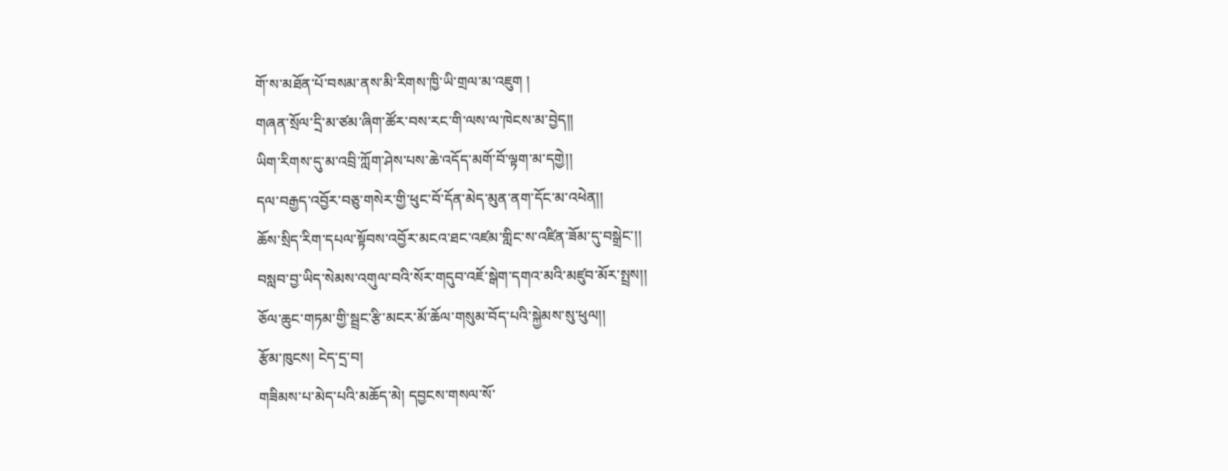གོ་ས་མཐོན་པོ་བསམ་ནས་མི་རིགས་ཁྱི་ཡི་གྲལ་མ་འཇུག །
གཞན་སྲོལ་དྲི་མ་ཙམ་ཞིག་ཚོར་བས་རང་གི་ལས་ལ་ཁེངས་མ་བྱེད།།
ཡིག་རིགས་དུ་མ་འབྲི་ཀློག་ཤེས་པས་ཆེ་འདོད་མགོ་བོ་ལྟག་མ་དགྱེ།།
དལ་བརྒྱད་འབྱོར་བཅུ་གསེར་གྱི་ཕུང་བོ་དོན་མེད་མུན་ནག་དོང་མ་འཕེན།།
ཆོས་སྲིད་རིག་དཔལ་སྟོབས་འབྱོར་མངའ་ཐང་འཛམ་གླིང་ས་འཛིན་ཟོམ་དུ་བསྒྲེང་།།
བསླབ་བྱ་ཡིད་སེམས་འགུལ་བའི་སོར་གདུབ་འཇོ་སྒེག་དགའ་མའི་མཛུབ་མོར་སྤྲས།།
ཅོལ་ཆུང་གཏམ་གྱི་སྦྲང་རྩི་མངར་མོ་ཆོལ་གསུམ་བོད་པའི་སྐྱེམས་སུ་ཕུལ།།
རྩོམ་ཁུངས། ངེད་དྲ་བ།
གཟིམས་པ་མེད་པའི་མཆོད་མེ། དབྱངས་གསལ་སོ་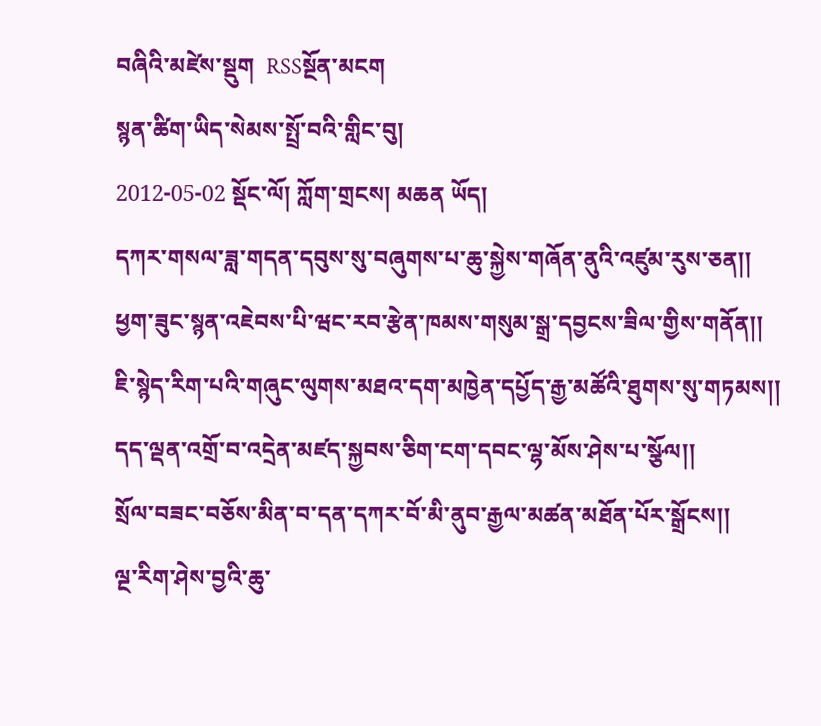བཞིའི་མཛེས་སྡུག  RSSསྔོན་མངག
སྙན་ཚིག་ཡིད་སེམས་སྤྲོ་བའི་གླིང་བུ།
2012-05-02 སྡོང་ལོ། ཀློག་གྲངས། མཆན ཡོད།
དཀར་གསལ་ཟླ་གདན་དབུས་སུ་བཞུགས་པ་ཆུ་སྐྱེས་གཞོན་ནུའི་འཛུམ་རུས་ཅན།།
ཕྱག་ཟུང་སྙན་འཇེབས་པི་ཝང་རབ་རྩེན་ཁམས་གསུམ་སྒྲ་དབྱངས་ཟིལ་གྱིས་གནོན།།
ཇི་སྙེད་རིག་པའི་གཞུང་ལུགས་མཐའ་དག་མཁྱེན་དཔྱོད་རྒྱ་མཚོའི་ཐུགས་སུ་གཏམས།།
དད་ལྡན་འགྲོ་བ་འདྲེན་མཛད་སྐྱབས་ཅིག་ངག་དབང་ལྷ་མོས་ཤེས་པ་སྩོལ།།
སྲོལ་བཟང་བཅོས་མིན་བ་དན་དཀར་བོ་མི་ནུབ་རྒྱལ་མཚན་མཐོན་པོར་སྒྲོངས།།
ལྔ་རིག་ཤེས་བྱའི་ཆུ་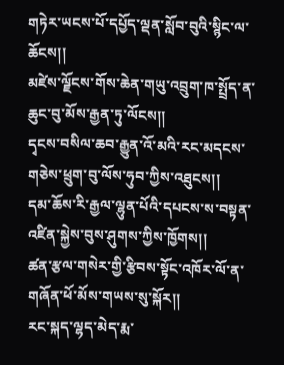གཏེར་ཡངས་པོ་དཔྱོད་ལྡན་སློབ་བུའི་སྙིང་ལ་ཆོངས།།
མཛེས་ལྗོངས་གོས་ཆེན་གཡུ་འབྲུག་ཁ་སྤྲོད་ན་ཆུང་བུ་མོས་རྒྱན་ཏུ་ལོངས།།
དྭངས་བསིལ་ཆབ་རྒྱུན་འོ་མའི་རང་མདངས་གཅེས་ཕྲུག་བུ་ལོས་ཧུབ་ཀྱིས་འཐུངས།།
དམ་ཆོས་རི་རྒྱལ་ལྷུན་པོའི་དཔངས་ས་བསྟན་འཛིན་སྐྱེས་བུས་ཤུགས་ཀྱིས་ཁྱོགས།།
ཚན་རྩལ་གསེར་གྱི་རྩིབས་སྟོང་འཁོར་ལོ་ན་གཞོན་ཕོ་མོས་གཡས་སུ་སྐོར།།
རང་སྐད་ལྷད་མེད་རྨ་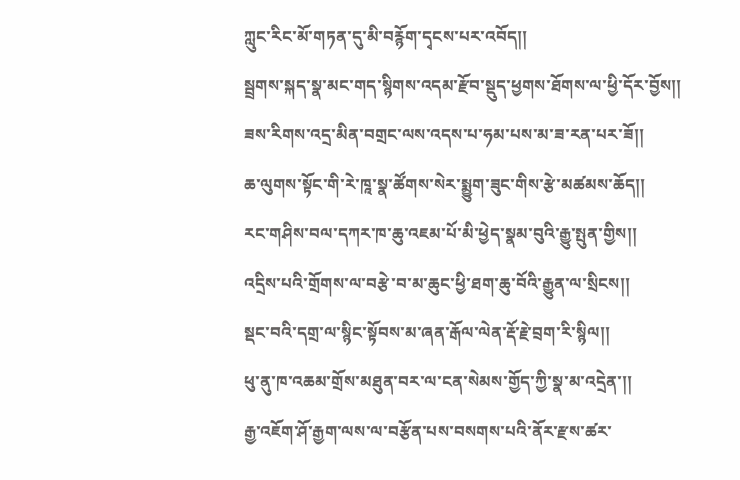ཀླུང་རིང་མོ་གཏན་དུ་མི་བརྙོག་དྭངས་པར་འབོད།།
སྦྲགས་སྐད་སྣ་མང་གད་སྙིགས་འདམ་རྫོབ་སྡུད་ཕྱགས་ཐོགས་ལ་ཕྱི་དོར་བྱོས།།
ཟས་རིགས་འདྲ་མིན་བགྲང་ལས་འདས་པ་ཧམ་པས་མ་ཟ་རན་པར་ཟོ།།
ཆ་ལུགས་སྟོང་གི་རེ་ཁཱ་སྣ་ཚོགས་སེར་སྨྱུག་ཟུང་གིས་རྩེ་མཚམས་ཆོད།།
རང་གཤིས་བལ་དཀར་ཁ་ཆུ་འཇམ་པོ་མི་ཕྱེད་སྣམ་བུའི་རྒྱུ་སྤུན་གྱིས།།
འདྲིས་པའི་གྲོགས་ལ་བརྩེ་བ་མ་ཆུང་ཕྱི་ཐག་ཆུ་བོའི་རྒྱུན་ལ་སྲིངས།།
སྡང་བའི་དགྲ་ལ་སྙིང་སྟོབས་མ་ཞན་རྒོལ་ལེན་རྡོ་རྗེ་བྲག་རི་སྙིལ།།
ཕུ་ནུ་ཁ་འཆམ་གྲོས་མཐུན་བར་ལ་ངན་སེམས་གྱོད་ཀྱི་སྣ་མ་འདྲེན་།།
རྒྱ་འཇོག་ཤོ་རྒྱག་ལས་ལ་བརྩོན་པས་བསགས་པའི་ནོར་རྫས་ཚར་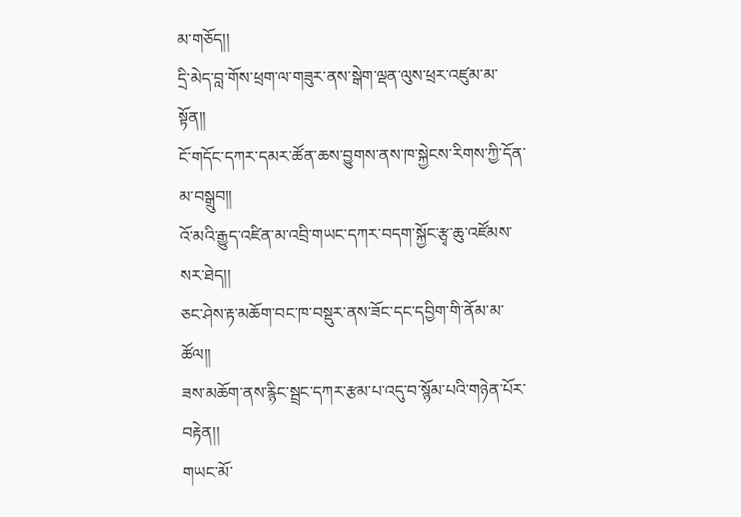མ་གཅོད།།
དྲི་མེད་བླ་གོས་ཕྲག་ལ་གཟུར་ནས་སྒེག་ལྡན་ལུས་ཕྲར་འཛུམ་མ་སྟོན།།
ངོ་གདོང་དཀར་དམར་ཚོན་ཆས་བྱུགས་ནས་ཁ་སྐྱེངས་རིགས་ཀྱི་དོན་མ་བསྒྲུབ།།
འོ་མའི་རྒྱུད་འཛིན་མ་འབྲི་གཡང་དཀར་བདག་སྐྱོང་རྩྭ་ཆུ་འཛོམས་སར་ཐེད།།
ཅང་ཤེས་རྟ་མཆོག་བང་ཁ་བསྡུར་ནས་ཟོང་དང་དབྱིག་གི་ནོམ་མ་ཚོལ།།
ཟས་མཆོག་ནས་རྙིང་སྦྲང་དཀར་རྩམ་པ་འདུ་བ་སྙོམ་པའི་གཉེན་པོར་བརྟེན།།
གཡང་མོ་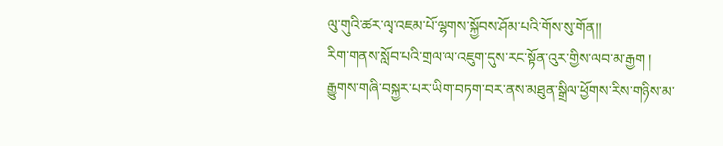ལུ་གུའི་ཚར་ལྭ་འཇམ་པོ་ལྷགས་སྐྱོབས་ཤོམ་པའི་གོས་སུ་གོན།།
རིག་གནས་སློབ་པའི་གྲལ་ལ་འཇུག་དུས་རང་སྟོན་འུར་གྱིས་ལབ་མ་རྒྱག །
རྒྱུགས་གཞི་བསྐྱར་པར་ཡིག་བཏག་བར་ནས་མཐུན་སྒྲིལ་ཕྱོགས་རིས་གཉིས་མ་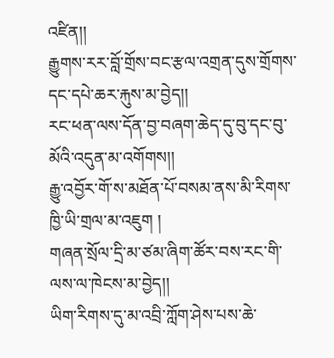འཛིན།།
རྒྱུགས་རར་བློ་གྲོས་བང་རྩལ་འགྲན་དུས་གྲོགས་དང་དཔེ་ཆར་རྐུས་མ་བྱེད།།
རང་ཕན་ལས་དོན་བྱ་བཞག་ཆེད་དུ་བུ་དང་བུ་མོའི་འདུན་མ་འགོགས།།
རྒྱུ་འབྱོར་གོ་ས་མཐོན་པོ་བསམ་ནས་མི་རིགས་ཁྱི་ཡི་གྲལ་མ་འཇུག །
གཞན་སྲོལ་དྲི་མ་ཙམ་ཞིག་ཚོར་བས་རང་གི་ལས་ལ་ཁེངས་མ་བྱེད།།
ཡིག་རིགས་དུ་མ་འབྲི་ཀློག་ཤེས་པས་ཆེ་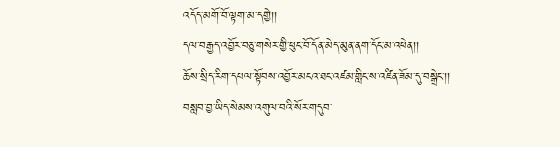འདོད་མགོ་བོ་ལྟག་མ་དགྱེ།།
དལ་བརྒྱད་འབྱོར་བཅུ་གསེར་གྱི་ཕུང་བོ་དོན་མེད་མུན་ནག་དོང་མ་འཕེན།།
ཆོས་སྲིད་རིག་དཔལ་སྟོབས་འབྱོར་མངའ་ཐང་འཛམ་གླིང་ས་འཛིན་ཟོམ་དུ་བསྒྲེང་།།
བསླབ་བྱ་ཡིད་སེམས་འགུལ་བའི་སོར་གདུབ་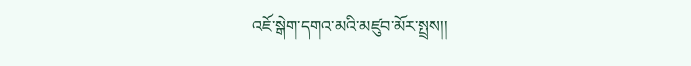འཇོ་སྒེག་དགའ་མའི་མཛུབ་མོར་སྤྲས།།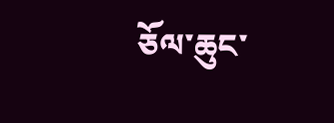ཅོལ་ཆུང་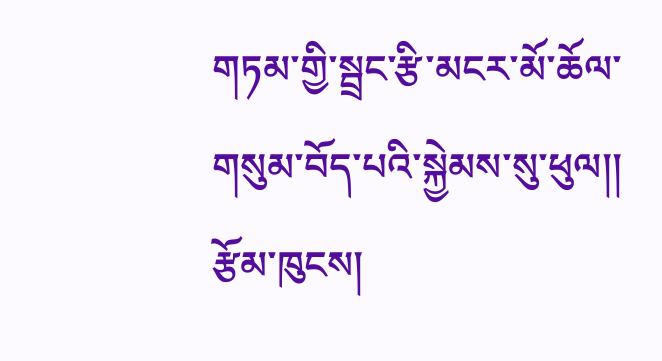གཏམ་གྱི་སྦྲང་རྩི་མངར་མོ་ཆོལ་གསུམ་བོད་པའི་སྐྱེམས་སུ་ཕུལ།།
རྩོམ་ཁུངས།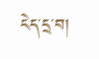ངེད་དྲ་བ།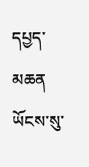དཔྱད་མཆན ཡོངས་སུ་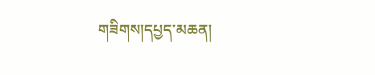གཟིགས།དཔྱད་མཆན།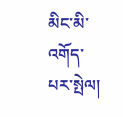མིང་མི་འགོད་པར་སྤེལ།